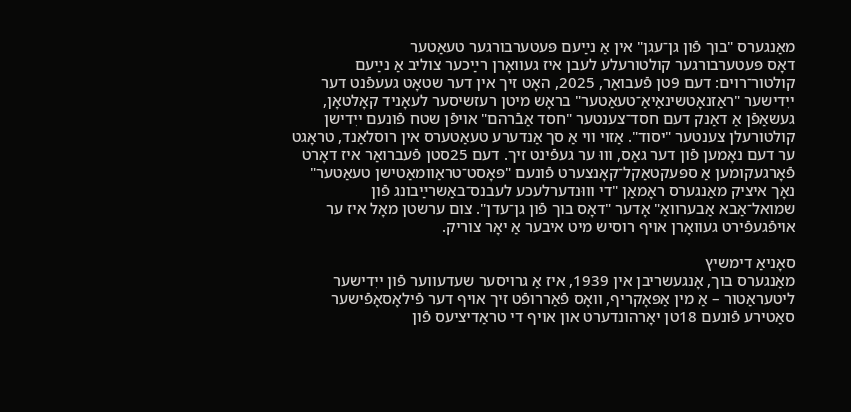מאַנגערס "בוך פֿון גן־עגן" אין אַ נײַעם פּעטערבורגער טעאַטער
דאָס פּעטערבורגער קולטורעלע לעבן איז געוואָרן רײַכער צוליב אַ נײַעם קולטור־רוים: דעם 9טן פֿעבואַר, 2025, האָט זיך אין דער שטאָט געעפֿנט דער ייִדישער "ראַזנאָטשינאַיאַ־טעאַטער" בראָש מיטן רעזשיסער לעאָניד קאָלטאָן, געשאַפֿן אַ דאַנק דעם חסד־צענטער "חסד אַבֿרהם" אויפֿן שטח פֿונעם ייִדישן קולטורעלן צענטער "יסוד". אַזוי ווי אַ סך אַנדערע טעאַטערס אין רוסלאַנד, טראָגט ער דעם נאָמען פֿון דער גאַס, וווּ ער געפֿינט זיך. דעם 25סטן פֿעברואַר איז דאָרט פֿאָרגעקומען אַ ספּעקטאַקל־קאָנצערט פֿונעם "פּאָסט־טראַוומאַטישן טעאַטער" נאָך איציק מאַנגערס ראָמאַן "די וווּנדערלעכע לעבנס־באַשרײַבונג פֿון שמואל־אַבא אַבערוואַ" אָדער "דאָס בוך פֿון גן־עדן". צום ערשטן מאָל איז ער אויפֿגעפֿירט געוואָרן אויף רוסיש מיט איבער אַ יאָר צוריק.

סאָניאַ דימשיץ
מאַנגערס בוך, אָנגעשריבן אין 1939, איז אַ גרויסער שעדעווער פֿון ייִדישער ליטעראַטור – אַ מין אַפּאָקריף, וואָס פֿאַררופֿט זיך אויף דער פֿילאָסאָפֿישער סאַטירע פֿונעם 18טן יאָרהונדערט און אויף די טראַדיציעס פֿון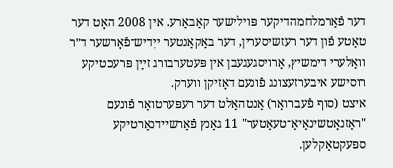דער פֿאַרמלחמהדיקער פּוילישער קאַבאַרע. אין 2008 האָט דער טאַטע פֿון דער רעזשיסערין, דער באַקאַנטער ייִדיש־פֿאָרשער ד״ר וואַלערי דימשיץ, אַרויסגעגעבן אין פּעטערבורג זײַן פּרעכטיקע רוסישע איבערזעצונג פֿונעם דאָזיקן ווערק.
איצט (סוף פֿעברואַר) אַנטהאַלט דער רעפּערטואַר פֿונעם "ראַזנאָטשינאַיאַ־טעאַטער" 11 גאַנץ פֿאַרשיידנאַרטיקע ספּעקטאַקלען.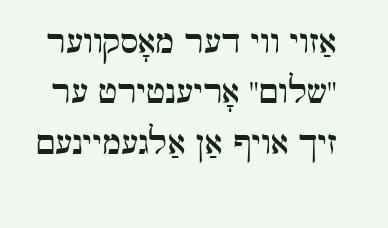אַזוי ווי דער מאָסקווער "שלום" אָריענטירט ער זיך אויף אַן אַלגעמיינעם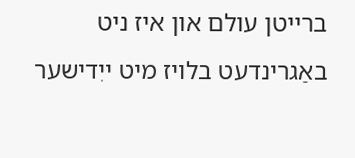ברייטן עולם און איז ניט באַגרינדעט בלויז מיט ייִדישער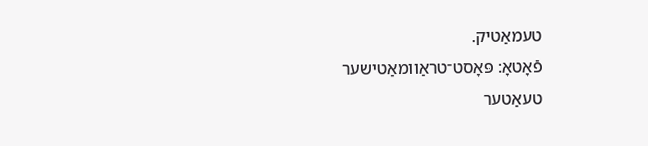טעמאַטיק.
פֿאָטאָ: פּאָסט־טראַוומאַטישער טעאַטער